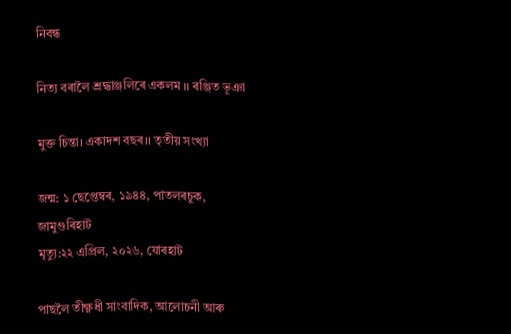নিবন্ধ

নিত্য বৰালৈ শ্ৰদ্ধাঞ্জলিৰে একলম ।। ৰঞ্জিত ভূঞা

মুক্ত চিন্তা। একাদশ বছৰ।। তৃতীয় সংখ্যা

জন্ম: ১ ছেপ্তেম্বৰ, ১৯৪৪, পাতলৰচুক, জামুগুৰিহাট
মৃত্যু:২২ এপ্ৰিল, ২০২৬, যোৰহাট

পাছলৈ তীক্ষ্ণধী সাংবাদিক, আলোচনী আৰু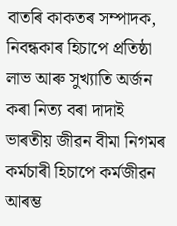বাতৰি কাকতৰ সম্পাদক, নিবন্ধকাৰ হিচাপে প্ৰতিষ্ঠা লাভ আৰু সুখ্যাতি অৰ্জন কৰা নিত্য বৰা দাদাই ভাৰতীয় জীৱন বীমা নিগমৰ কৰ্মচাৰী হিচাপে কৰ্মজীৱন আৰম্ভ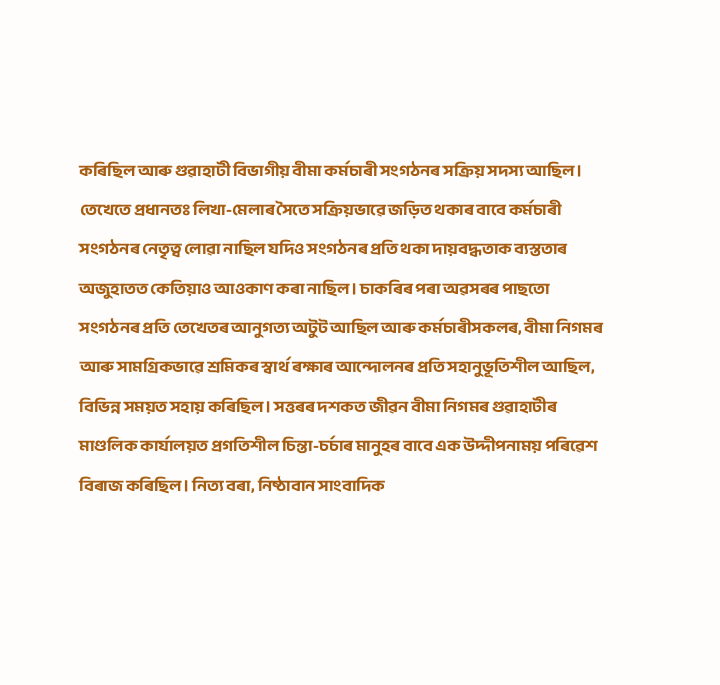কৰিছিল আৰু গুৱাহাটী বিভাগীয় বীমা কৰ্মচাৰী সংগঠনৰ সক্ৰিয় সদস্য আছিল। তেখেতে প্ৰধানতঃ লিখা-মেলাৰ সৈতে সক্ৰিয়ভাৱে জড়িত থকাৰ বাবে কৰ্মচাৰী সংগঠনৰ নেতৃত্ব লোৱা নাছিল যদিও সংগঠনৰ প্ৰতি থকা দায়বদ্ধতাক ব্যস্ততাৰ অজুহাতত কেতিয়াও আওকাণ কৰা নাছিল। চাকৰিৰ পৰা অৱসৰৰ পাছতো সংগঠনৰ প্ৰতি তেখেতৰ আনুগত্য অটুট আছিল আৰু কৰ্মচাৰীসকলৰ, বীমা নিগমৰ আৰু সামগ্ৰিকভাৱে শ্ৰমিকৰ স্বাৰ্থ ৰক্ষাৰ আন্দোলনৰ প্ৰতি সহানুভূতিশীল আছিল, বিভিন্ন সময়ত সহায় কৰিছিল। সত্তৰৰ দশকত জীৱন বীমা নিগমৰ গুৱাহাটীৰ মাণ্ডলিক কাৰ্যালয়ত প্ৰগতিশীল চিন্তা-চৰ্চাৰ মানুহৰ বাবে এক উদ্দীপনাময় পৰিৱেশ বিৰাজ কৰিছিল। নিত্য বৰা, নিষ্ঠাবান সাংবাদিক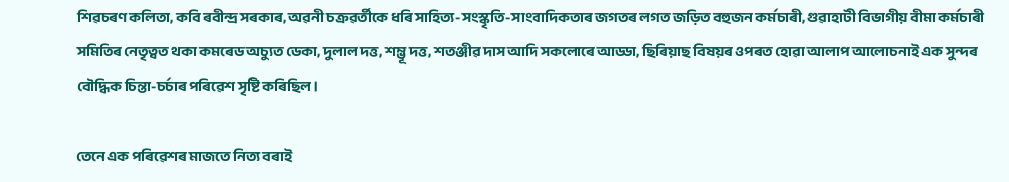শিৱচৰণ কলিতা, কবি ৰবীন্দ্ৰ সৰকাৰ, অৱনী চক্ৰৱৰ্তীকে ধৰি সাহিত্য-সংস্কৃতি-সাংবাদিকতাৰ জগতৰ লগত জড়িত বহুজন কৰ্মচাৰী, গুৱাহাটী বিভাগীয় বীমা কৰ্মচাৰী সমিতিৰ নেতৃত্বত থকা কমৰেড অচ্যুত ডেকা, দুলাল দত্ত, শম্ভূ দত্ত, শতঞ্জীৱ দাস আদি সকলোৰে আড্ডা, ছিৰিয়াছ বিষয়ৰ ওপৰত হোৱা আলাপ আলোচনাই এক সুন্দৰ বৌদ্ধিক চিন্তা-চৰ্চাৰ পৰিৱেশ সৃষ্টি কৰিছিল।

তেনে এক পৰিৱেশৰ মাজতে নিত্য বৰাই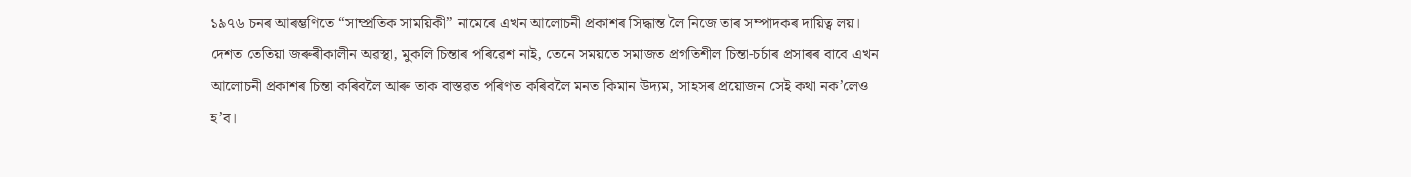১৯৭৬ চনৰ আৰম্ভণিতে “সাম্প্ৰতিক সাময়িকী” নামেৰে এখন আলোচনী প্ৰকাশৰ সিদ্ধান্ত লৈ নিজে তাৰ সম্পাদকৰ দায়িত্ব লয়। দেশত তেতিয়া জৰুৰীকালীন অৱস্থা, মুকলি চিন্তাৰ পৰিৱেশ নাই, তেনে সময়তে সমাজত প্ৰগতিশীল চিন্তা-চৰ্চাৰ প্ৰসাৰৰ বাবে এখন আলোচনী প্ৰকাশৰ চিন্তা কৰিবলৈ আৰু তাক বাস্তৱত পৰিণত কৰিবলৈ মনত কিমান উদ্যম, সাহসৰ প্ৰয়োজন সেই কথা নক’লেও হ’ব।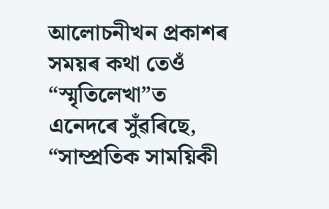আলোচনীখন প্ৰকাশৰ সময়ৰ কথা তেওঁ “স্মৃতিলেখা”ত এনেদৰে সুঁৱৰিছে, “সাম্প্ৰতিক সাময়িকী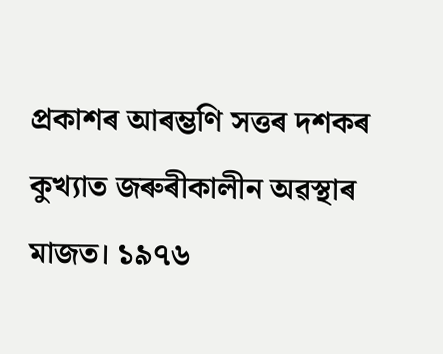প্ৰকাশৰ আৰম্ভণি সত্তৰ দশকৰ কুখ্যাত জৰুৰীকালীন অৱস্থাৰ মাজত। ১৯৭৬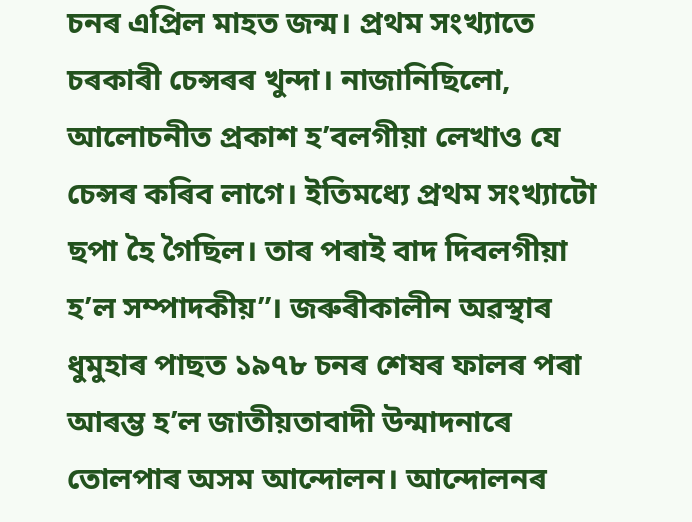চনৰ এপ্ৰিল মাহত জন্ম। প্ৰথম সংখ্যাতে চৰকাৰী চেন্সৰৰ খুন্দা। নাজানিছিলো, আলোচনীত প্ৰকাশ হ’বলগীয়া লেখাও যে চেন্সৰ কৰিব লাগে। ইতিমধ্যে প্ৰথম সংখ্যাটো ছপা হৈ গৈছিল। তাৰ পৰাই বাদ দিবলগীয়া হ’ল সম্পাদকীয়”। জৰুৰীকালীন অৱস্থাৰ ধুমুহাৰ পাছত ১৯৭৮ চনৰ শেষৰ ফালৰ পৰা আৰম্ভ হ’ল জাতীয়তাবাদী উন্মাদনাৰে তোলপাৰ অসম আন্দোলন। আন্দোলনৰ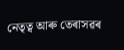নেতৃত্ব আৰু তেৰাসৱৰ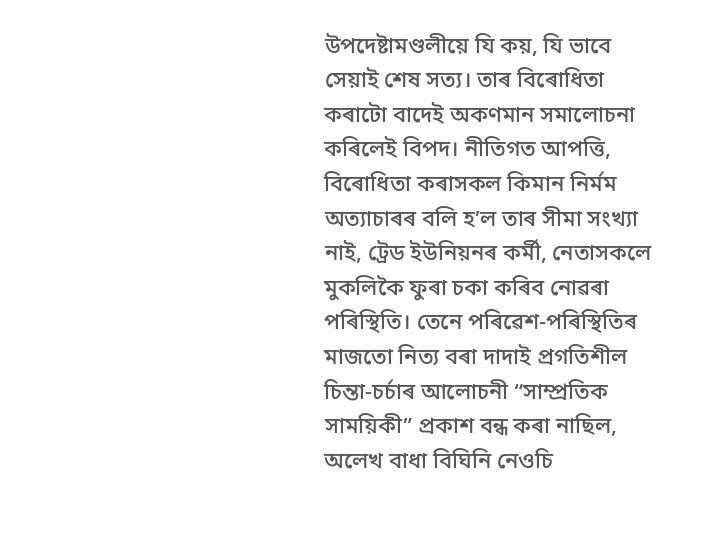উপদেষ্টামণ্ডলীয়ে যি কয়, যি ভাবে সেয়াই শেষ সত্য। তাৰ বিৰোধিতা কৰাটো বাদেই অকণমান সমালোচনা কৰিলেই বিপদ। নীতিগত আপত্তি, বিৰোধিতা কৰাসকল কিমান নিৰ্মম অত্যাচাৰৰ বলি হ’ল তাৰ সীমা সংখ্যা নাই, ট্ৰেড ইউনিয়নৰ কৰ্মী, নেতাসকলে মুকলিকৈ ফুৰা চকা কৰিব নোৱৰা পৰিস্থিতি। তেনে পৰিৱেশ-পৰিস্থিতিৰ মাজতো নিত্য বৰা দাদাই প্ৰগতিশীল চিন্তা-চৰ্চাৰ আলোচনী “সাম্প্ৰতিক সাময়িকী” প্ৰকাশ বন্ধ কৰা নাছিল, অলেখ বাধা বিঘিনি নেওচি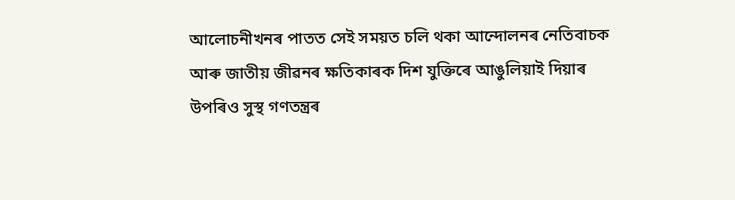আলোচনীখনৰ পাতত সেই সময়ত চলি থকা আন্দোলনৰ নেতিবাচক আৰু জাতীয় জীৱনৰ ক্ষতিকাৰক দিশ যুক্তিৰে আঙুলিয়াই দিয়াৰ উপৰিও সুস্থ গণতন্ত্ৰৰ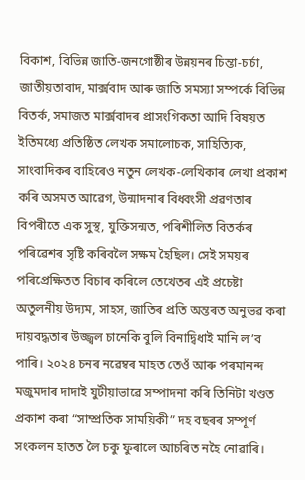বিকাশ, বিভিন্ন জাতি-জনগোষ্ঠীৰ উন্নয়নৰ চিন্তা-চৰ্চা, জাতীয়তাবাদ, মাৰ্ক্সবাদ আৰু জাতি সমস্যা সম্পৰ্কে বিভিন্ন বিতৰ্ক, সমাজত মাৰ্ক্সবাদৰ প্ৰাসংগিকতা আদি বিষয়ত ইতিমধ্যে প্ৰতিষ্ঠিত লেখক সমালোচক, সাহিত্যিক, সাংবাদিকৰ বাহিৰেও নতুন লেখক-লেখিকাৰ লেখা প্ৰকাশ কৰি অসমত আৱেগ, উন্মাদনাৰ বিধ্বংসী প্ৰৱণতাৰ বিপৰীতে এক সুস্থ, যুক্তিসন্মত, পৰিশীলিত বিতৰ্কৰ পৰিৱেশৰ সৃষ্টি কৰিবলৈ সক্ষম হৈছিল। সেই সময়ৰ পৰিপ্ৰেক্ষিতত বিচাৰ কৰিলে তেখেতৰ এই প্ৰচেষ্টা  অতুলনীয় উদ্যম, সাহস, জাতিৰ প্ৰতি অন্তৰত অনুভৱ কৰা দায়বদ্ধতাৰ উজ্জ্বল চানেকি বুলি বিনাদ্বিধাই মানি ল’ব পাৰি। ২০২৪ চনৰ নৱেম্বৰ মাহত তেওঁ আৰু পৰমানন্দ মজুমদাৰ দাদাই যুটীয়াভাৱে সম্পাদনা কৰি তিনিটা খণ্ডত প্ৰকাশ কৰা “সাম্প্ৰতিক সাময়িকী” দহ বছৰৰ সম্পূৰ্ণ সংকলন হাতত লৈ চকু ফুৰালে আচৰিত নহৈ নোৱাৰি।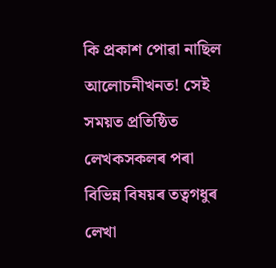কি প্ৰকাশ পোৱা নাছিল আলোচনীখনত! সেই সময়ত প্ৰতিষ্ঠিত লেখকসকলৰ পৰা বিভিন্ন বিষয়ৰ তত্বগধুৰ লেখা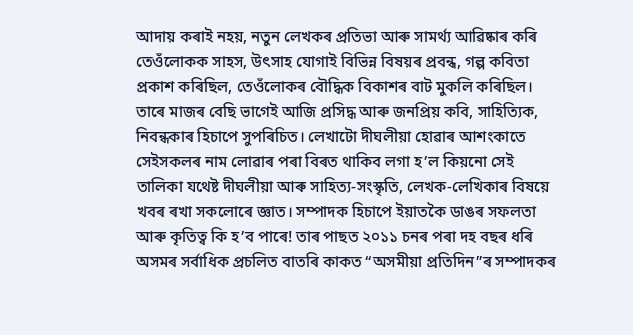আদায় কৰাই নহয়, নতুন লেখকৰ প্ৰতিভা আৰু সামৰ্থ্য আৱিষ্কাৰ কৰি তেওঁলোকক সাহস, উৎসাহ যোগাই বিভিন্ন বিষয়ৰ প্ৰবন্ধ, গল্প কবিতা প্ৰকাশ কৰিছিল, তেওঁলোকৰ বৌদ্ধিক বিকাশৰ বাট মুকলি কৰিছিল। তাৰে মাজৰ বেছি ভাগেই আজি প্ৰসিদ্ধ আৰু জনপ্ৰিয় কবি, সাহিত্যিক, নিবন্ধকাৰ হিচাপে সুপৰিচিত। লেখাটো দীঘলীয়া হোৱাৰ আশংকাতে সেইসকলৰ নাম লোৱাৰ পৰা বিৰত থাকিব লগা হ’ল কিয়নো সেই তালিকা যথেষ্ট দীঘলীয়া আৰু সাহিত্য-সংস্কৃতি, লেখক-লেখিকাৰ বিষয়ে খবৰ ৰখা সকলোৰে জ্ঞাত। সম্পাদক হিচাপে ইয়াতকৈ ডাঙৰ সফলতা আৰু কৃতিত্ব কি হ’ব পাৰে! তাৰ পাছত ২০১১ চনৰ পৰা দহ বছৰ ধৰি অসমৰ সৰ্বাধিক প্ৰচলিত বাতৰি কাকত “অসমীয়া প্ৰতিদিন”ৰ সম্পাদকৰ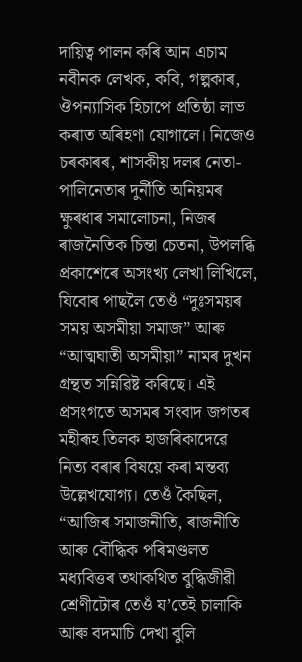দায়িত্ব পালন কৰি আন এচাম নবীনক লেখক, কবি, গল্পকাৰ, ঔপন্যাসিক হিচাপে প্ৰতিষ্ঠা লাভ কৰাত অৰিহণা যোগালে। নিজেও চৰকাৰৰ, শাসকীয় দলৰ নেতা-পালিনেতাৰ দুৰ্নীতি অনিয়মৰ ক্ষুৰধাৰ সমালোচনা, নিজৰ ৰাজনৈতিক চিন্তা চেতনা, উপলব্ধি প্ৰকাশেৰে অসংখ্য লেখা লিখিলে, যিবোৰ পাছলৈ তেওঁ “দুঃসময়ৰ সময় অসমীয়া সমাজ” আৰু “আত্মঘাতী অসমীয়া” নামৰ দুখন গ্ৰন্থত সন্নিৱিষ্ট কৰিছে। এই প্ৰসংগতে অসমৰ সংবাদ জগতৰ মহীৰূহ তিলক হাজৰিকাদেৱে নিত্য বৰাৰ বিষয়ে কৰা মন্তব্য উল্লেখযোগ্য। তেওঁ কৈছিল, “আজিৰ সমাজনীতি, ৰাজনীতি আৰু বৌদ্ধিক পৰিমণ্ডলত মধ্যবিত্তৰ তথাকথিত বুদ্ধিজীৱী শ্ৰেণীটোৰ তেওঁ য’তেই চালাকি আৰু বদমাচি দেখা বুলি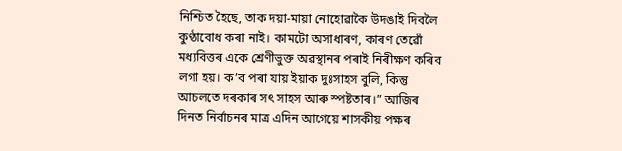নিশ্চিত হৈছে, তাক দয়া-মায়া নোহোৱাকৈ উদঙাই দিবলৈ কুণ্ঠাবোধ কৰা নাই। কামটো অসাধাৰণ, কাৰণ তেৱোঁ মধ্যবিত্তৰ একে শ্ৰেণীভুক্ত অৱস্থানৰ পৰাই নিৰীক্ষণ কৰিব লগা হয়। ক’ব পৰা যায় ইয়াক দুঃসাহস বুলি, কিন্তু আচলতে দৰকাৰ সৎ সাহস আৰু স্পষ্টতাৰ।” আজিৰ দিনত নিৰ্বাচনৰ মাত্ৰ এদিন আগেয়ে শাসকীয় পক্ষৰ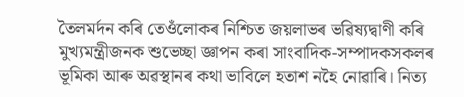তৈলমৰ্দন কৰি তেওঁলোকৰ নিশ্চিত জয়লাভৰ ভৱিষ্যদ্বাণী কৰি মুখ্যমন্ত্ৰীজনক শুভেচ্ছা জ্ঞাপন কৰা সাংবাদিক-সম্পাদকসকলৰ ভূমিকা আৰু অৱস্থানৰ কথা ভাবিলে হতাশ নহৈ নোৱাৰি। নিত্য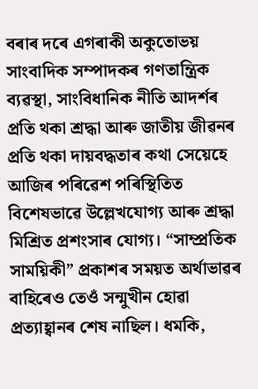বৰাৰ দৰে এগৰাকী অকুতোভয় সাংবাদিক সম্পাদকৰ গণতান্ত্ৰিক ব্যৱস্থা, সাংবিধানিক নীতি আদৰ্শৰ প্ৰতি থকা শ্ৰদ্ধা আৰু জাতীয় জীৱনৰ প্ৰতি থকা দায়বদ্ধতাৰ কথা সেয়েহে আজিৰ পৰিৱেশ পৰিস্থিতিত বিশেষভাৱে উল্লেখযোগ্য আৰু শ্ৰদ্ধা মিশ্ৰিত প্ৰশংসাৰ যোগ্য। “সাম্প্ৰতিক সাময়িকী” প্ৰকাশৰ সময়ত অৰ্থাভাৱৰ বাহিৰেও তেওঁ সন্মুখীন হোৱা প্ৰত্যাহ্বানৰ শেষ নাছিল। ধমকি,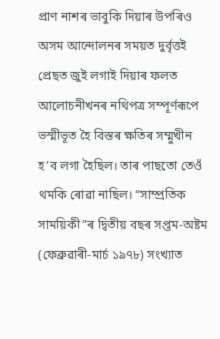প্ৰাণ নাশৰ ভাবুকি দিয়াৰ উপৰিও অসম আন্দোলনৰ সময়ত দুৰ্বৃত্তই প্ৰেছত জুই লগাই দিয়াৰ ফলত আলোচনীখনৰ নথিপত্ৰ সম্পূৰ্ণৰূপে ভস্মীভূত হৈ বিস্তৰ ক্ষতিৰ সম্মুখীন হ’ব লগা হৈছিল। তাৰ পাছতো তেওঁ থমকি ৰোৱা নাছিল। “সাম্প্ৰতিক সাময়িকী”ৰ দ্বিতীয় বছৰ সপ্তম-অষ্টম (ফেব্ৰুৱাৰী-মাৰ্চ ১৯৭৮) সংখ্যাত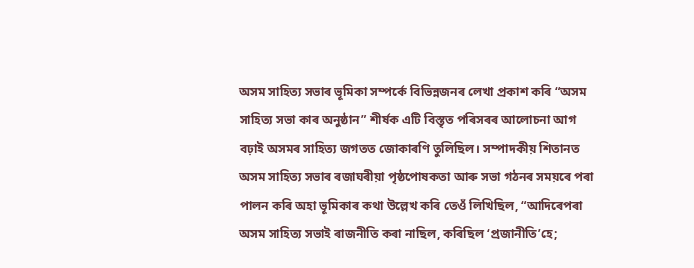অসম সাহিত্য সভাৰ ভূমিকা সম্পৰ্কে বিভিন্নজনৰ লেখা প্ৰকাশ কৰি “অসম সাহিত্য সভা কাৰ অনুষ্ঠান” শীৰ্ষক এটি বিস্তৃত পৰিসৰৰ আলোচনা আগ বঢ়াই অসমৰ সাহিত্য জগতত জোকাৰণি তুলিছিল। সম্পাদকীয় শিতানত অসম সাহিত্য সভাৰ ৰজাঘৰীয়া পৃষ্ঠপোষকতা আৰু সভা গঠনৰ সময়ৰে পৰা পালন কৰি অহা ভূমিকাৰ কথা উল্লেখ কৰি তেওঁ লিখিছিল, “আদিৰেপৰা অসম সাহিত্য সভাই ৰাজনীতি কৰা নাছিল, কৰিছিল ‘প্ৰজানীতি’হে;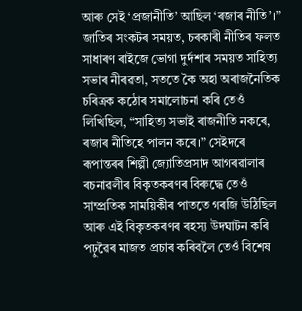আৰু সেই ‘প্ৰজানীতি’ আছিল ‘ৰজাৰ নীতি’।” জাতিৰ সংকটৰ সময়ত, চৰকাৰী নীতিৰ ফলত সাধাৰণ ৰাইজে ভোগা দুৰ্দশাৰ সময়ত সাহিত্য সভাৰ নীৰৱতা, সততে কৈ অহা অৰাজনৈতিক চৰিত্ৰক কঠোৰ সমালোচনা কৰি তেওঁ লিখিছিল, “সাহিত্য সভাই ৰাজনীতি নকৰে, ৰজাৰ নীতিহে পালন কৰে।” সেইদৰে ৰূপান্তৰৰ শিল্পী জ্যোতিপ্ৰসাদ আগৰৱালাৰ ৰচনাৱলীৰ বিকৃতকৰণৰ বিৰুদ্ধে তেওঁ সাম্প্ৰতিক সাময়িকীৰ পাততে গৰজি উঠিছিল আৰু এই বিকৃতকৰণৰ ৰহস্য উদঘাটন কৰি পঢ়ুৱৈৰ মাজত প্ৰচাৰ কৰিবলৈ তেওঁ বিশেষ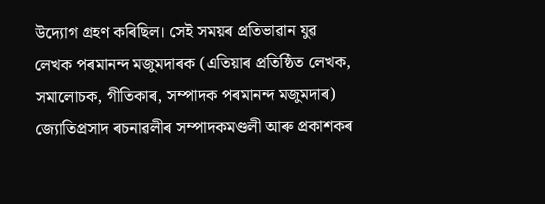উদ্যোগ গ্ৰহণ কৰিছিল। সেই সময়ৰ প্ৰতিভাৱান যুৱ লেখক পৰমানন্দ মজুমদাৰক (এতিয়াৰ প্ৰতিষ্ঠিত লেখক, সমালোচক, গীতিকাৰ, সম্পাদক পৰমানন্দ মজুমদাৰ) জ্যোতিপ্ৰসাদ ৰচনাৱলীৰ সম্পাদকমণ্ডলী আৰু প্ৰকাশকৰ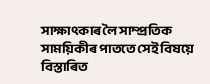সাক্ষাৎকাৰ লৈ সাম্প্ৰতিক সাময়িকীৰ পাততে সেই বিষয়ে বিস্তাৰিত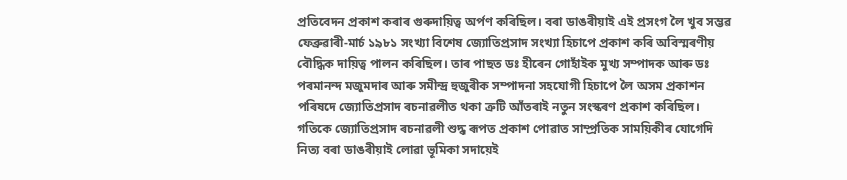প্ৰতিবেদন প্ৰকাশ কৰাৰ গুৰুদায়িত্ব অৰ্পণ কৰিছিল। বৰা ডাঙৰীয়াই এই প্ৰসংগ লৈ খুব সম্ভৱ ফেব্ৰুৱাৰী-মাৰ্চ ১৯৮১ সংখ্যা বিশেষ জ্যোতিপ্ৰসাদ সংখ্যা হিচাপে প্ৰকাশ কৰি অবিস্মৰণীয় বৌদ্ধিক দায়িত্ব পালন কৰিছিল। তাৰ পাছত ডঃ হীৰেন গোহাঁইক মুখ্য সম্পাদক আৰু ডঃ পৰমানন্দ মজুমদাৰ আৰু সমীন্দ্ৰ হুজুৰীক সম্পাদনা সহযোগী হিচাপে লৈ অসম প্ৰকাশন পৰিষদে জ্যোতিপ্ৰসাদ ৰচনাৱলীত থকা ত্ৰুটি আঁতৰাই নতুন সংস্কৰণ প্ৰকাশ কৰিছিল। গতিকে জ্যোতিপ্ৰসাদ ৰচনাৱলী শুদ্ধ ৰূপত প্ৰকাশ পোৱাত সাম্প্ৰতিক সাময়িকীৰ যোগেদি নিত্য বৰা ডাঙৰীয়াই লোৱা ভূমিকা সদায়েই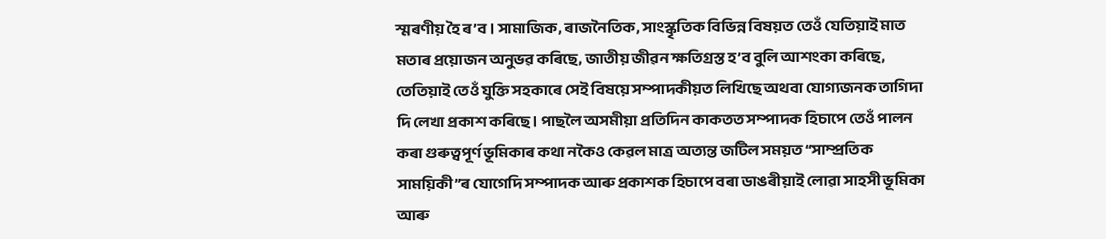স্মৰণীয় হৈ ৰ’ব। সামাজিক, ৰাজনৈতিক, সাংস্কৃতিক বিভিন্ন বিষয়ত তেওঁ যেতিয়াই মাত মতাৰ প্ৰয়োজন অনুভৱ কৰিছে, জাতীয় জীৱন ক্ষতিগ্ৰস্ত হ’ব বুলি আশংকা কৰিছে, তেতিয়াই তেওঁ যুক্তি সহকাৰে সেই বিষয়ে সম্পাদকীয়ত লিখিছে অথবা যোগ্যজনক তাগিদা দি লেখা প্ৰকাশ কৰিছে। পাছলৈ অসমীয়া প্ৰতিদিন কাকতত সম্পাদক হিচাপে তেওঁ পালন কৰা গুৰুত্বপূৰ্ণ ভূমিকাৰ কথা নকৈও কেৱল মাত্ৰ অত্যন্ত জটিল সময়ত “সাম্প্ৰতিক সাময়িকী”ৰ যোগেদি সম্পাদক আৰু প্ৰকাশক হিচাপে বৰা ডাঙৰীয়াই লোৱা সাহসী ভূমিকা আৰু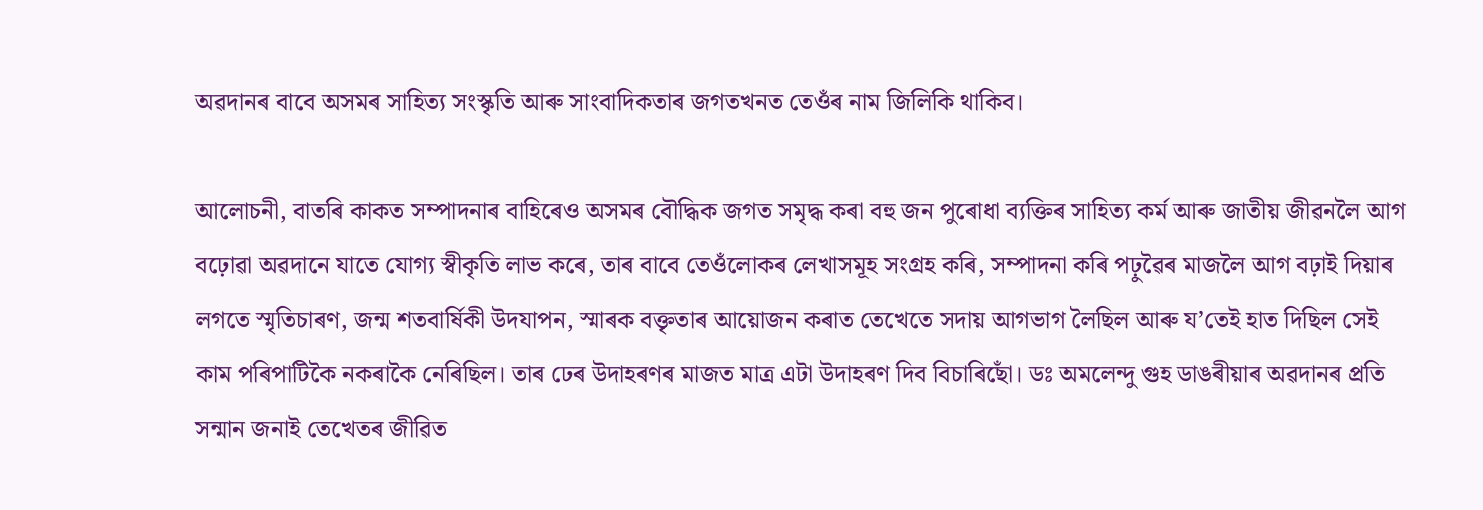অৱদানৰ বাবে অসমৰ সাহিত্য সংস্কৃতি আৰু সাংবাদিকতাৰ জগতখনত তেওঁৰ নাম জিলিকি থাকিব।

আলোচনী, বাতৰি কাকত সম্পাদনাৰ বাহিৰেও অসমৰ বৌদ্ধিক জগত সমৃদ্ধ কৰা বহু জন পুৰোধা ব্যক্তিৰ সাহিত্য কৰ্ম আৰু জাতীয় জীৱনলৈ আগ বঢ়োৱা অৱদানে যাতে যোগ্য স্বীকৃতি লাভ কৰে, তাৰ বাবে তেওঁলোকৰ লেখাসমূহ সংগ্ৰহ কৰি, সম্পাদনা কৰি পঢ়ুৱৈৰ মাজলৈ আগ বঢ়াই দিয়াৰ লগতে স্মৃতিচাৰণ, জন্ম শতবাৰ্ষিকী উদযাপন, স্মাৰক বক্তৃতাৰ আয়োজন কৰাত তেখেতে সদায় আগভাগ লৈছিল আৰু য’তেই হাত দিছিল সেই কাম পৰিপাটিকৈ নকৰাকৈ নেৰিছিল। তাৰ ঢেৰ উদাহৰণৰ মাজত মাত্ৰ এটা উদাহৰণ দিব বিচাৰিছোঁ। ডঃ অমলেন্দু গুহ ডাঙৰীয়াৰ অৱদানৰ প্ৰতি সন্মান জনাই তেখেতৰ জীৱিত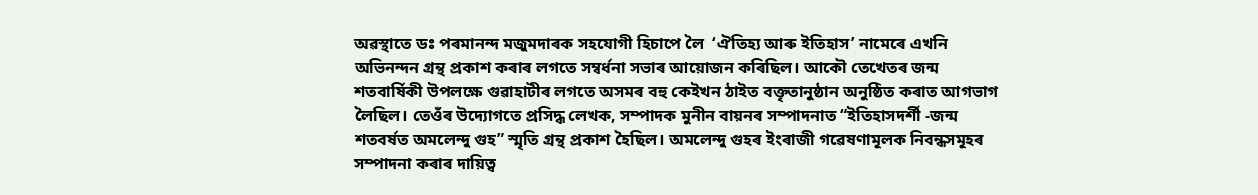অৱস্থাতে ডঃ পৰমানন্দ মজুমদাৰক সহযোগী হিচাপে লৈ  ‘ঐতিহ্য আৰু ইতিহাস’ নামেৰে এখনি অভিনন্দন গ্ৰন্থ প্ৰকাশ কৰাৰ লগতে সম্বৰ্ধনা সভাৰ আয়োজন কৰিছিল। আকৌ তেখেতৰ জন্ম শতবাৰ্ষিকী উপলক্ষে গুৱাহাটীৰ লগতে অসমৰ বহু কেইখন ঠাইত বক্তৃতানুষ্ঠান অনুষ্ঠিত কৰাত আগভাগ লৈছিল। তেওঁৰ উদ্যোগতে প্ৰসিদ্ধ লেখক, সম্পাদক মুনীন বায়নৰ সম্পাদনাত “ইতিহাসদৰ্শী -জন্ম শতবৰ্ষত অমলেন্দু গুহ” স্মৃতি গ্ৰন্থ প্ৰকাশ হৈছিল। অমলেন্দু গুহৰ ইংৰাজী গৱেষণামূলক নিবন্ধসমূহৰ সম্পাদনা কৰাৰ দায়িত্ব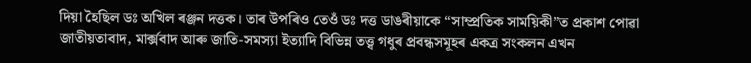দিয়া হৈছিল ডঃ অখিল ৰঞ্জন দত্তক। তাৰ উপৰিও তেওঁ ডঃ দত্ত ডাঙৰীয়াকে “সাম্প্ৰতিক সাময়িকী”ত প্ৰকাশ পোৱা জাতীয়তাবাদ, মাৰ্ক্সবাদ আৰু জাতি-সমস্যা ইত্যাদি বিভিন্ন তত্ত্ব গধুৰ প্ৰবন্ধসমূহৰ একত্ৰ সংকলন এখন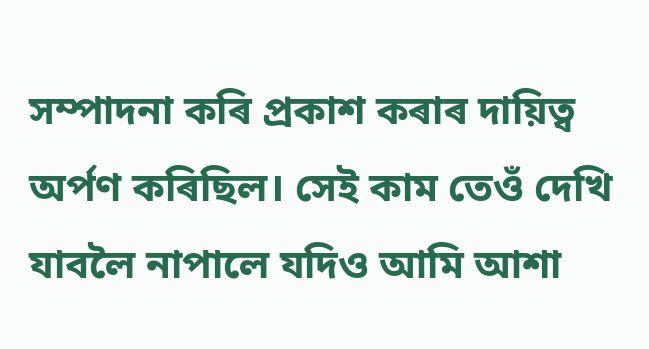সম্পাদনা কৰি প্ৰকাশ কৰাৰ দায়িত্ব অৰ্পণ কৰিছিল। সেই কাম তেওঁ দেখি যাবলৈ নাপালে যদিও আমি আশা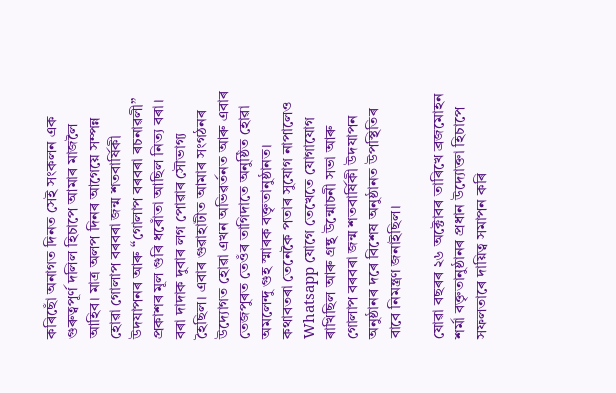কৰিছোঁ অনাগত দিনত সেই সংকলন এক গুৰুত্বপূৰ্ণ দলিল হিচাপে আমাৰ মাজলৈ আহিব। মাত্ৰ অলপ দিনৰ আগেয়ে সম্পন্ন হোৱা গোলাপ বৰবৰা জন্ম শতবাৰ্ষিকী উদযাপনৰ আৰু “গোলাপ বৰবৰা ৰচনাৱলী” প্ৰকাশৰ মূল গুৰি ধৰোঁতা আছিল নিত্য বৰা। বৰা দাদাক দুবাৰ লগ পোৱাৰ সৌভাগ্য হৈছিল। এবাৰ গুৱাহাটীত আমাৰ সংগঠনৰ উদ্যোগত হোৱা এখন অভিৱৰ্তনত আৰু এবাৰ তেজপুৰত তেওঁৰ তাগিদাতে অনুষ্ঠিত হোৱা অমলেন্দু গুহ স্মাৰক বক্তৃতানুষ্ঠানত। কথাবতৰা তেনেকৈ পতাৰ সুযোগ নাপালেও Whatsapp যোগে তেখেতে যোগাযোগ ৰাখিছিল আৰু গ্ৰন্থ উন্মোচনী সভা আৰু গোলাপ বৰবৰা জন্ম শতবাৰ্ষিকী উদযাপন অনুষ্ঠানৰ দৰে বিশেষ অনুষ্ঠানত উপস্থিতিৰ বাবে নিমন্ত্ৰণ জনাইছিল।

যোৱা বছৰৰ ২৬ অক্টোবৰ তাৰিখে ব্ৰজমোহন শৰ্মা বক্তৃতানুষ্ঠানৰ প্ৰধান উদ্যোক্তা হিচাপে সফলতাৰে দায়িত্ব সমাপন কৰি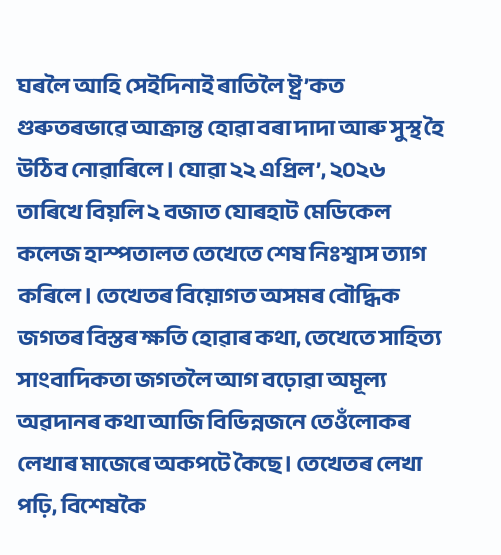ঘৰলৈ আহি সেইদিনাই ৰাতিলৈ ষ্ট্ৰ’কত গুৰুতৰভাৱে আক্ৰান্ত হোৱা বৰা দাদা আৰু সুস্থ হৈ উঠিব নোৱাৰিলে। যোৱা ২২ এপ্ৰিল’, ২০২৬ তাৰিখে বিয়লি ২ বজাত যোৰহাট মেডিকেল কলেজ হাস্পতালত তেখেতে শেষ নিঃশ্বাস ত্যাগ কৰিলে। তেখেতৰ বিয়োগত অসমৰ বৌদ্ধিক জগতৰ বিস্তৰ ক্ষতি হোৱাৰ কথা, তেখেতে সাহিত্য সাংবাদিকতা জগতলৈ আগ বঢ়োৱা অমূল্য অৱদানৰ কথা আজি বিভিন্নজনে তেওঁলোকৰ লেখাৰ মাজেৰে অকপটে কৈছে। তেখেতৰ লেখা পঢ়ি, বিশেষকৈ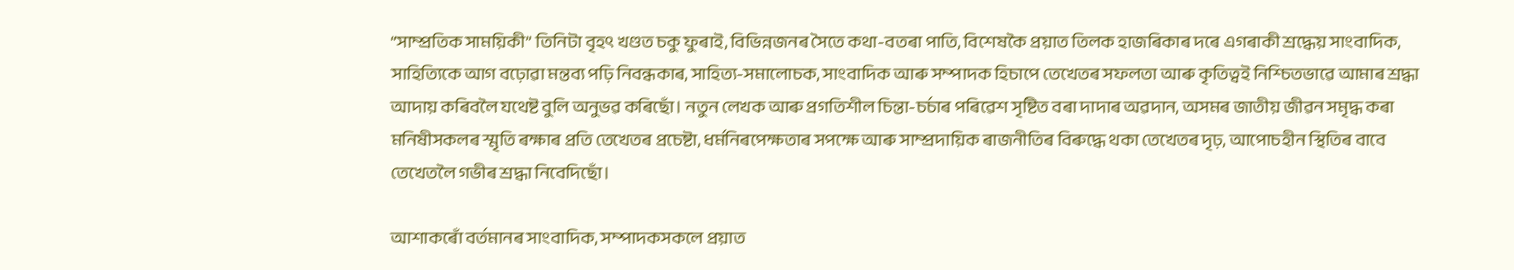“সাম্প্ৰতিক সাময়িকী” তিনিটা বৃহৎ খণ্ডত চকু ফুৰাই, বিভিন্নজনৰ সৈতে কথা-বতৰা পাতি, বিশেষকৈ প্ৰয়াত তিলক হাজৰিকাৰ দৰে এগৰাকী শ্ৰদ্ধেয় সাংবাদিক, সাহিত্যিকে আগ বঢ়োৱা মন্তব্য পঢ়ি নিবন্ধকাৰ, সাহিত্য-সমালোচক, সাংবাদিক আৰু সম্পাদক হিচাপে তেখেতৰ সফলতা আৰু কৃতিত্বই নিশ্চিতভাৱে আমাৰ শ্ৰদ্ধা আদায় কৰিবলৈ যথেষ্ট বুলি অনুভৱ কৰিছোঁ। নতুন লেখক আৰু প্ৰগতিশীল চিন্তা-চৰ্চাৰ পৰিৱেশ সৃষ্টিত বৰা দাদাৰ অৱদান, অসমৰ জাতীয় জীৱন সমৃদ্ধ কৰা মনিষীসকলৰ স্মৃতি ৰক্ষাৰ প্ৰতি তেখেতৰ প্ৰচেষ্টা, ধৰ্মনিৰপেক্ষতাৰ সপক্ষে আৰু সাম্প্ৰদায়িক ৰাজনীতিৰ বিৰুদ্ধে থকা তেখেতৰ দৃঢ়, আপোচহীন স্থিতিৰ বাবে তেখেতলৈ গভীৰ শ্ৰদ্ধা নিবেদিছোঁ।

আশাকৰোঁ বৰ্তমানৰ সাংবাদিক, সম্পাদকসকলে প্ৰয়াত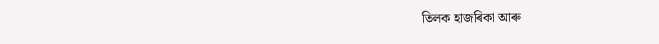তিলক হাজৰিকা আৰু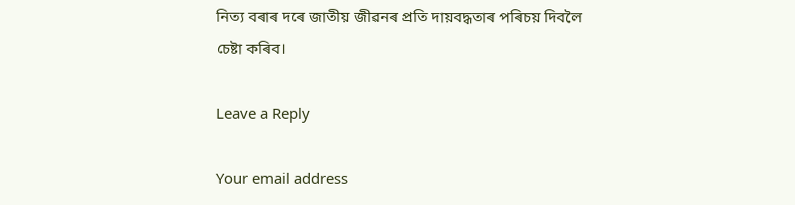নিত্য বৰাৰ দৰে জাতীয় জীৱনৰ প্ৰতি দায়বদ্ধতাৰ পৰিচয় দিবলৈ চেষ্টা কৰিব।

Leave a Reply

Your email address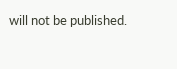will not be published.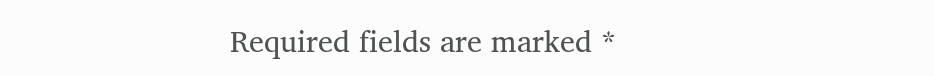Required fields are marked *